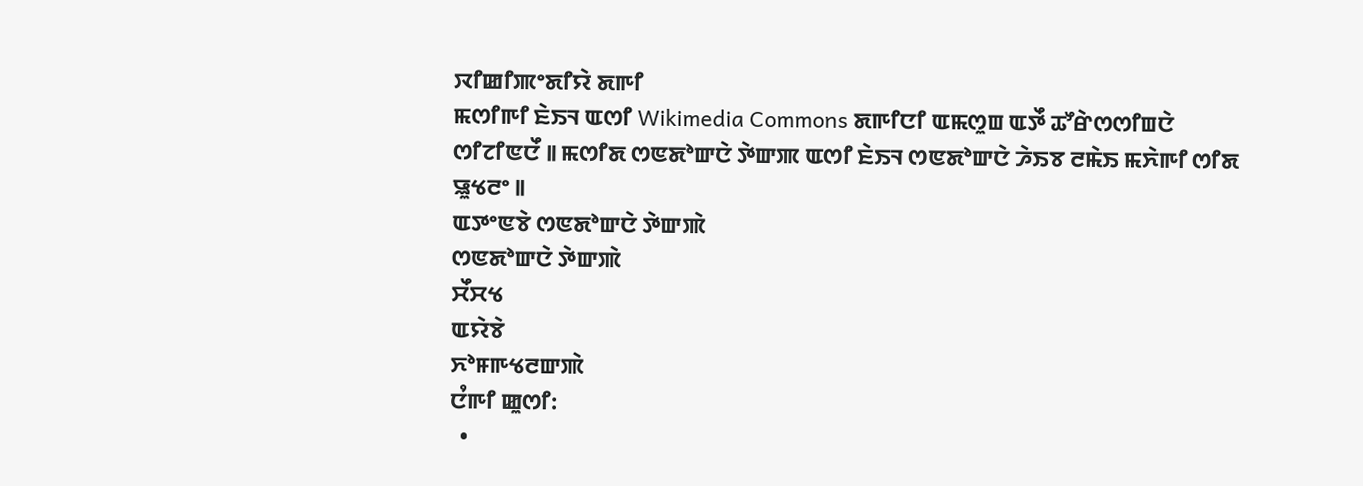ꯋꯤꯀꯤꯄꯦꯗꯤꯌꯥ ꯗꯒꯤ
ꯃꯁꯤꯒꯤ ꯐꯥꯏꯜ ꯑꯁꯤ Wikimedia Commons ꯗꯒꯤꯅꯤ ꯑꯃꯁꯨꯡ ꯑꯇꯩ ꯊꯧꯔꯥꯁꯁꯤꯡꯅꯥ ꯁꯤꯖꯤꯟꯅꯩ ꯫ ꯃꯁꯤꯗ ꯁꯟꯗꯣꯛꯅꯥ ꯇꯥꯛꯄ ꯑꯁꯤ ꯐꯥꯏꯜ ꯁꯟꯗꯣꯛꯅꯥ ꯍꯥꯏꯕ ꯂꯃꯥꯏ ꯃꯈꯥꯒꯤ ꯁꯤꯗ ꯎꯨꯠꯂꯦ ꯫
ꯑꯇꯦꯟꯕꯥ ꯁꯟꯗꯣꯛꯅꯥ ꯇꯥꯛꯄꯥ
ꯁꯟꯗꯣꯛꯅꯥ ꯇꯥꯛꯄꯥ
ꯆꯩꯆꯠ
ꯑꯌꯥꯕꯥ
ꯈꯣꯝꯒꯠꯂꯛꯄꯥ
ꯅꯪꯒꯤ ꯀꯨꯁꯤ:
  •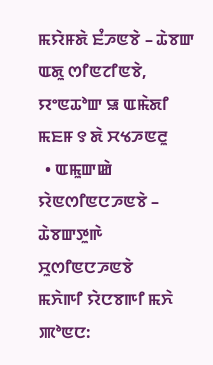ꯃꯌꯥꯝꯗꯥ ꯐꯪꯍꯟꯕꯥ – ꯊꯥꯕꯛ ꯑꯗꯨ ꯁꯤꯟꯖꯤꯟꯕꯥ, ꯌꯦꯟꯊꯣꯛ ꯎ ꯑꯃꯥꯗꯤ ꯃꯐꯝ ꯱ ꯗꯥ ꯆꯠꯍꯟꯂꯨ
  • ꯑꯃꯨꯛꯀꯥ ꯌꯥꯟꯁꯤꯟꯅꯍꯟꯕꯥ – ꯊꯥꯕꯛꯇꯨꯒꯥ ꯆꯨꯁꯤꯟꯅꯍꯟꯕꯥ
ꯃꯈꯥꯒꯤ ꯌꯥꯅꯕꯒꯤ ꯃꯈꯥ ꯄꯣꯟꯅ: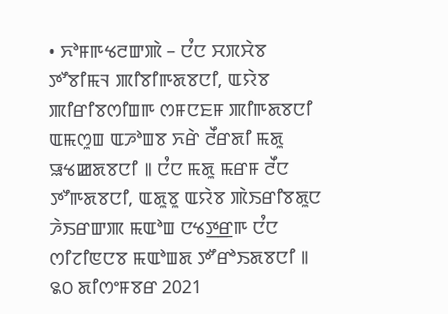• ꯈꯣꯝꯒꯠꯂꯛꯄꯥ – ꯅꯪꯅ ꯆꯞꯆꯥꯕ ꯇꯧꯕꯤꯃꯜ ꯄꯤꯕꯤꯒꯗꯕꯅꯤ, ꯑꯌꯥꯕ ꯄꯤꯔꯤꯕꯁꯤꯡꯒ ꯁꯝꯅꯐꯝ ꯄꯤꯒꯗꯕꯅꯤ ꯑꯃꯁꯨꯡ ꯑꯍꯣꯡꯕ ꯈꯔꯥ ꯂꯩꯔꯗꯤ ꯃꯗꯨ ꯎꯠꯀꯗꯕꯅꯤ ꯫ ꯅꯪꯅ ꯃꯗꯨ ꯃꯔꯝ ꯂꯩꯅ ꯇꯧꯒꯗꯕꯅꯤ, ꯑꯗꯨꯕꯨ ꯑꯌꯥꯕ ꯄꯥꯏꯔꯤꯕꯗꯨꯅ ꯍꯥꯏꯔꯛꯄ ꯃꯑꯣꯡ ꯅꯠꯇ꯭ꯔꯒ ꯅꯪꯅ ꯁꯤꯖꯤꯟꯅꯕ ꯃꯑꯣꯡꯗ ꯇꯧꯔꯣꯏꯗꯕꯅꯤ ꯫
꯲꯰ ꯗꯤꯁꯦꯝꯕꯔ 2021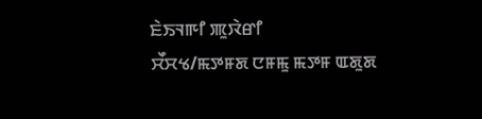ꯐꯥꯏꯜꯒꯤ ꯄꯨꯋꯥꯔꯤ
ꯆꯩꯆꯠ/ꯃꯇꯝꯗ ꯅꯝꯃꯨ ꯃꯇꯝ ꯑꯗꯨꯗ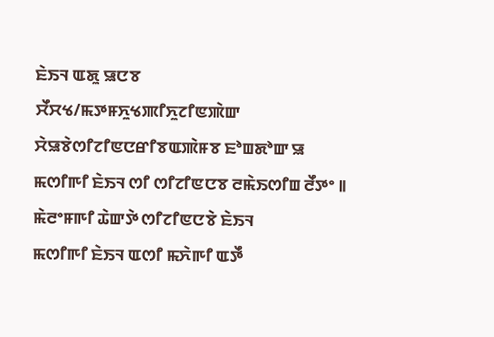ꯐꯥꯏꯜ ꯑꯗꯨ ꯎꯅꯕ
ꯆꯩꯆꯠ/ꯃꯇꯝꯈꯨꯠꯄꯤꯈꯨꯖꯤꯟꯄꯥꯛ ꯆꯥꯎꯕꯥꯁꯤꯖꯤꯟꯅꯔꯤꯕꯑꯄꯥꯝꯕ ꯐꯣꯡꯗꯣꯛ ꯎ
ꯃꯁꯤꯒꯤ ꯐꯥꯏꯜ ꯁꯤ ꯁꯤꯖꯤꯟꯅꯕ ꯂꯃꯥꯏꯁꯤꯡ ꯂꯩꯇꯦ ꯫
ꯃꯥꯂꯦꯝꯒꯤ ꯊꯥꯛꯇꯥ ꯁꯤꯖꯤꯟꯅꯕꯥ ꯐꯥꯏꯜ
ꯃꯁꯤꯒꯤ ꯐꯥꯏꯜ ꯑꯁꯤ ꯃꯈꯥꯒꯤ ꯑꯇꯩ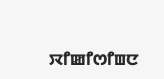ꯋꯤꯀꯤꯁꯤꯡꯅ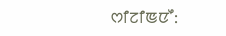ꯁꯤꯖꯤꯟꯅꯩ: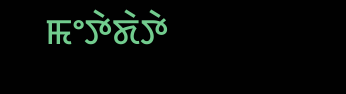ꯃꯦꯇꯥꯗꯥꯇꯥ